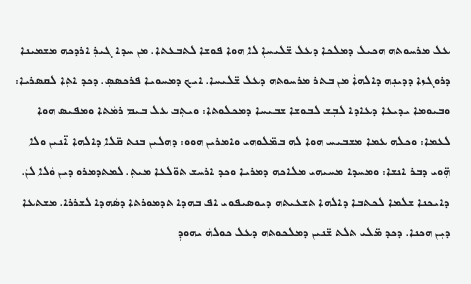ܥܠ ܡܪܚܘܬܗ ܗܟܝܠ ܕܡܠܟܐ ܕܥܠ ܫ̈ܠܝܚܐܼ ܠܐ ܗܘܐ ܦܘܫܐ ܠܬܒܥܬܐ. ܡܢ ܚܕܐ ܓܝܪܼ ܐܪܕܟܗ ܡܫܡܝܢܐ ܕܪܘܓܙܐ ܕܕܝܢܼܗ ܕܐܠܗܐܿ ܡܢ ܒܬܪ ܡܪܚܘܬܗ ܕܥܠ ܫ̈ܠܝܚܐ. ܐܝܟ ܕܡܚܘܝܐ ܦܪܟܣܣܼ. ܕܟܕ ܐܬܼܐ ܠܩܣܪܝܐ: ܘܒܝܘܡܐ ܝܕܝܥܐ ܕܥܐܕܐ ܠܒܼܫ ܠܒܘܫܐ ܫܒܝܚܐ ܕܡܟܠܘܬܐ: ܘܝܬܼܒ ܥܠ ܒܝܡ ܪܡܿܬܐ ܘܡܦܝܣ ܗܘܐ ܠܥܡܐ: ܘܟܠܗ ܥܡܐ ܡܫܒܝܚ ܗܘܐ ܠܗ ܒܡ̈ܠܘܗܝ ܘܐܡܪܝܢ ܗܘܘ: ܕܗܠܝܢ ܒܢܬ ܩ̈ܠܐ ܕܐܠܗܐ ܐ̈ܢܝܢ ܘܠܐ ܗܼ̈ܘܝ ܕܒܪ ܐܢܫܐ: ܘܡܚܕܐ ܡܚܝܗܝ ܡܠܐܟܗ ܕܡܪܝܐ ܘܟܕ ܐܪܚܫ ܬܘ̈ܠܥܐ ܡܝܬܼ. ܠܡܬܕܡܪܘ ܕܝܢ ܘܿܠܐ ܠܢܿ. ܕܐܝܟܢܐ ܫܠܡܐ ܠܟܬܒܐ ܕܐܠܗܐ ܬܫܥܝܬܗ ܕܝܘܣܝܦܘܝ ܐܦ ܒܗܕܐ ܬܕܡܘܪܬܐ ܕܣܿܗܕܐ ܠܫܪܪܐ. ܡܫܬܥܐ ܕܝܼܢ ܗܟܢܐ. ܕܟܕ ܡ̈ܠܝ ܬܠܬ ܫ̈ܢܝܢ ܕܡܠܟܘܬܗ ܕܥܠ ܟܘܠܗܿ ܝܗܘܕܼ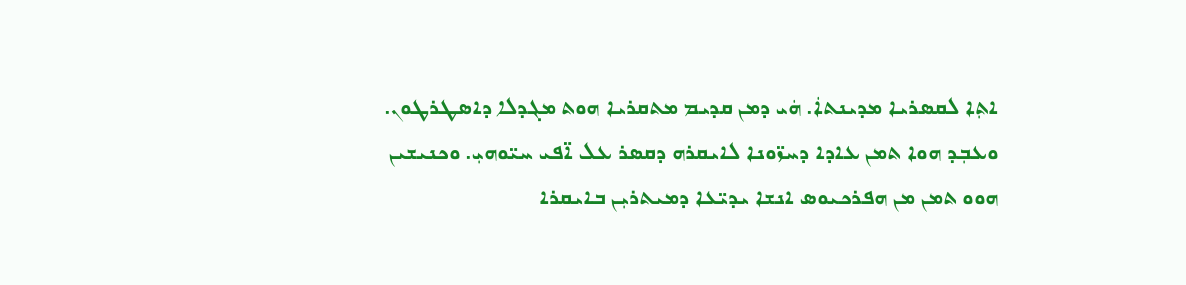ܐܬܼܐ ܠܩܣܪܝܐ ܡܕܝܢܬܐܿ. ܗܿܝ ܕܡܢ ܩܕܝܡ ܡܬܩܪܝܐ ܗܘܬ ܡܓܕܠܐ ܕܐܣܛܪܛܘܢ. ܘܥܒܼܕ ܗܘܐ ܬܡܢ ܥܐܕܐ ܕܚܙ̈ܘܢܐ ܠܐܝܩܪܗ ܕܩܣܪ ܥܠ ܐ̈ܦܝ ܚܝ̈ܘܗܝܼ. ܘܟܢܝܫܝܢ ܗܘܘ ܬܡܢ ܡܢ ܗܦܪܟܝܘܣ ܐܢܫܐ ܝܕܝ̈ܥܐ ܕܡܝܬܪܝܼܢ ܒܐܝܩܪܐ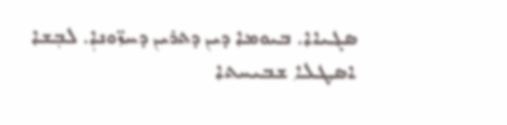ܣܓܝܐܐ. ܒܝܘܡܐ ܕܝܢ ܕܬܪܝܢ ܕܚܙ̈ܘܢܐܼ. ܠܒܼܫܐ ܐܣܛܠܐ ܫܒܝܚܬܐ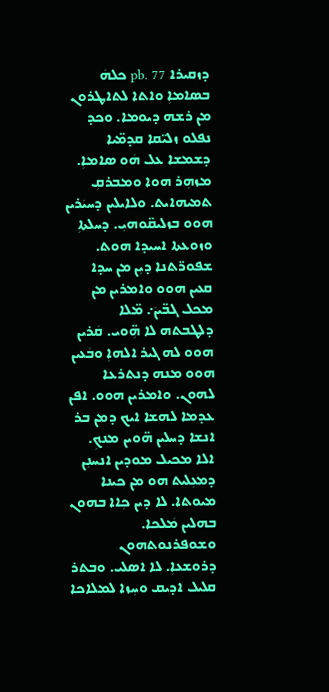ܕܙܩܝܪܐ pb. 77 ܟܠܗܿ ܒܣܐܡܐܼ ܘܐܬܐ ܠܬܐܛܪܘܢ ܡܢ ܪܫܗ ܕܝܘܡܐ. ܘܟܕ ܢܦܠܘ ܙܠܝ̈ܩܐ ܩܕܡ̈ܝܐ ܕܫܡܫܐ ܥܠ ܗܿܘ ܣܐܡܐܼ. ܡܙܗܼܪ ܗܘܐ ܘܡܒܪܩܼ ܬܡܝܗܐܝܬ. ܘܠܐܝܠܝܢ ܕܚܝܿܪܝܢ ܗܘܘ ܒܙܠܝܩ̈ܘܗܝܼ. ܕܚܠܬܐܼ ܘܙܘܥܬܐ ܐܚܝܕܐ ܗܘܬ. ܫܦܘܪ̈ܬܢܐ ܕܝܼܢ ܡܢ ܚܕܐ ܩܥܝܢ ܗܘܘ ܘܐܡܪܝܢ ܡܢ ܡܟܠ ܓܒ̈ܝܢܿ܇ ܡ̈ܠܐ ܕܠܛܒܬܗ ܠܐ ܗܼ̈ܘܝ. ܩܿܪܝܢ ܗܘܘ ܠܗ ܓܝܪ ܐܠܗܐܼ ܘܒܿܥܝܢ ܗܘܘ ܡܢܗ ܕܢܬܪܥܐ ܠܗܘܢ. ܘܐܡܪܝܢ ܗܘܘ. ܐܦܢ ܥܕܡܐ ܠܗܫܐ ܐܝܟ ܕܡܢ ܒܪ ܐܢܫܐ ܕܚܠܝܢ ܗ̈ܘܝܢ ܡܢܟܼ. ܐܠܐ ܡܟܝܠ ܡܘܕܝܢ ܐܢܚܢܼܢ ܕܡܥܼܠܝܬ ܗܘ ܡܢ ܟܝܢܐ ܡܝܘܬܐ. ܠܐ ܕܝܢ ܟܼܐܐ ܒܗܘܢ ܒܗܠܝܢ ܡܿܠܟܐ. ܘܫܘܦܪܢܘܬܗܘܢ ܕܪܘܫܥܐܼ. ܠܐ ܐܣܠܝ. ܘܒܬܪ ܩܠܝܠ ܐܕܝܩ ܘܚܼܙܐ ܠܡܠܐܟܐ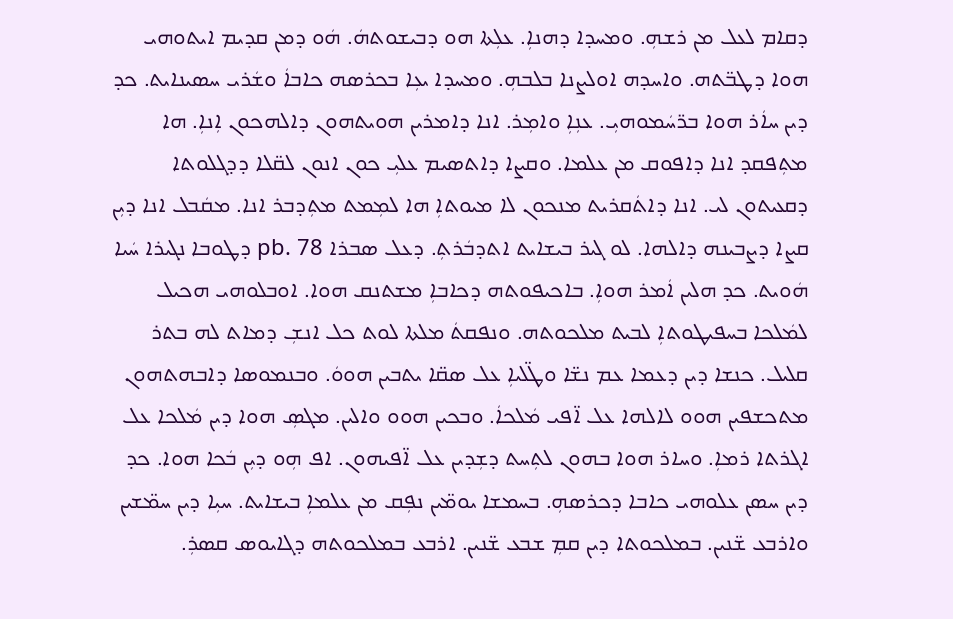ܕܩܐܡ ܠܥܠ ܡܢ ܪܫܗܼ. ܘܡܚܕܐ ܕܗܢܐܼ. ܥܠܼܬܐ ܗܘ ܕܒܝܫܘܬܗܿ. ܗܿܘ ܕܡܢ ܩܕܝܡ ܐܝܬܘܗܝ ܗܘܐ ܕܛܒ̈ܬܗ. ܘܐܚܕܗ ܐܘܠܨܢܐ ܒܠܒܗܼ. ܘܡܚܕܐ ܝܥܼܐ ܒܟܪܣܗ ܟܐܒܐܿ ܘܫܿܪܝ ܚܣܝܢܐܝܬ. ܟܕ ܕܝܢ ܚܐܿܪ ܗܘܐ ܒܪ̈ܚܿܡܘܗܝܼ. ܥܢܼܐܼ ܘܐܡܼܪ. ܐܢܐ ܕܐܡܪܝܢ ܗܘܝܬܗܘܢ ܕܐܠܗܟܘܢ ܐܼܢܐܼ. ܗܐ ܡܬܼܦܩܕ ܐܢܐ ܕܐܦܘܩ ܡܢ ܥܠܡܐ. ܘܩܨܐ ܕܐܬܣܝܡ ܥܠܝܼ ܟܘܢ ܐܢܘܢ ܠܩ̈ܠܐ ܕܕܓܠܘܬܐ ܕܩܥܝܬܘܢ ܠܝ. ܐܢܐ ܕܐܬܿܩܪܝܬ ܡܢܟܘܢ ܠܐ ܡܝܘܬܐܼ ܗܐ ܠܡܼܡܬ ܡܬܼܕܒܪ ܐܢܐ. ܡܩܿܒܠ ܐܢܐ ܕܝܼܢ ܩܨܐ ܕܨܒܝܢܗ ܕܐܠܗܐ. ܠܘ ܓܝܪ ܒܝܫܐܝܬ ܐܬܕܒܿܪܬܼ. ܕܥܠ ܣܒܪܐ pb. 78 ܕܛܘܒܐ ܢܓܝܪܐ ܚܿܝܐ ܗܿܘܝܬ. ܟܕ ܗܠܝܢ ܐܿܡܪ ܗܘܐܼ. ܒܐܟܝܦܘܬܗ ܕܟܐܒܐܼ ܡܫܬܢܩ ܗܘܐ. ܐܘܒܠܘܗܝ ܗܟܝܠ ܠܡܿܠܟܐ ܒܚܦܝܛܘܬܐܼ ܠܒܝܬ ܡܠܟܘܬܗ. ܘܢܦܩܬܿ ܡܠܬܐ ܠܘܬ ܟܠ ܐܢܫܼ ܕܡܐܬ ܠܗ ܒܬܪ ܩܠܝܠ. ܟܢܫܐ ܕܝܢ ܕܥܡܐ ܥܡ ܢܫ̈ܐ ܘܛ̈ܠܝܐܼ ܥܠ ܣܩ̈ܐ ܝܬܒܝܢ ܗܘܘܿ. ܘܒܢܡܘܣܐ ܕܐܒܗܬܗܘܢ ܡܬܟܫܦܝܢ ܗܘܘ ܠܐܠܗܐ ܥܠ ܐ̈ܦܝ ܡܿܠܟܐܿ. ܘܒܟܝܢ ܗܘܘ ܘܐܠܝܢ. ܡܓܣܼ ܗܘܐ ܕܝܢ ܡܿܠܟܐ ܥܠ ܐܓܪܬܐ ܪܡܐܼ. ܘܚܐܪ ܗܘܐ ܒܗܘܢ ܠܬܼܚܬ ܕܫܼܕܝܢ ܥܠ ܐ̈ܦܝܗܘܢ. ܐܦ ܗܼܘ ܕܝܼܢ ܒܿܟܐ ܗܘܐ. ܟܕ ܕܝܢ ܚܣܢ ܥܠܘܗܝ ܟܐܒܐ ܕܟܪܣܗܼ. ܒܚܡܫܐ ܝܘܡ̈ܝܢ ܢܦܼܩ ܡܢ ܥܠܡܐܼ ܒܝܫܐܝܬ. ܚܝܼܐ ܕܝܢ ܚܡ̈ܫܝܢ ܘܐܪܒܥ ܫ̈ܢܝܢ. ܒܡܠܟܘܬܐ ܕܝܢ ܩܡܼ ܫܒܥ ܫ̈ܢܝܢ. ܐܪܒܥ ܒܡܠܟܘܬܗ ܕܓܐܝܘܣ ܩܣܪܼ.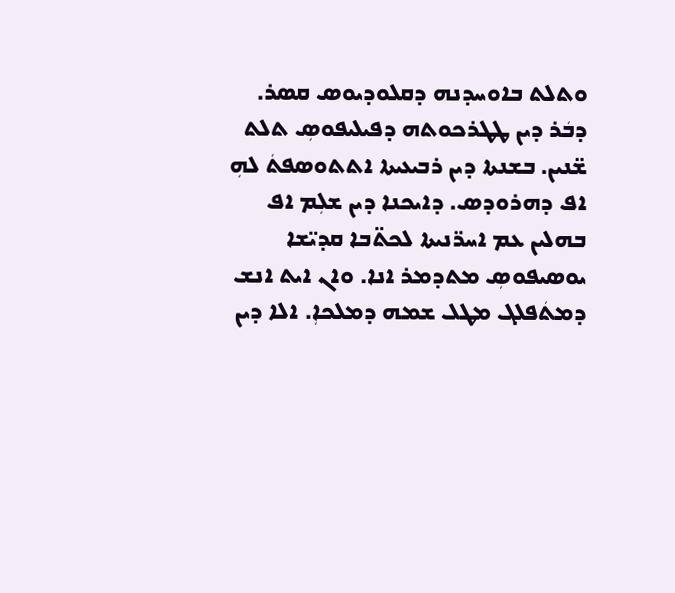ܘܬܠܬ ܒܐܘܚܕܢܗ ܕܩܠܘܕܝܘܣ ܩܣܪ. ܕܒܿܪ ܕܝܢ ܛܛܪܟܘܬܗ ܕܦܝܠܝܦܘܣܼ ܬܠܬ ܫ̈ܢܝܢ. ܒܫܢܬܐ ܕܝܢ ܪܒܝܥܝܬܐ ܐܬܬܘܣܦܬܿ ܠܗܼ ܐܦ ܕܗܪܘܕܣ. ܕܐܝܟܢܐ ܕܝܢ ܫܠܼܡ ܐܦ ܒܗܠܝܢ ܥܡ ܐܚܪ̈ܢܝܬܐ ܠܟܬ̈ܒܐ ܩܕܝ̈ܫܐ ܝܘܣܝܦܘܣܼ ܡܬܕܡܪ ܐܢܐ. ܘܐܢ ܐܝܬ ܐܢܫ ܕܡܬܿܦܠܓ ܡܛܠ ܫܡܗ ܕܡܠܟܐܼ. ܐܠܐ ܕܝܢ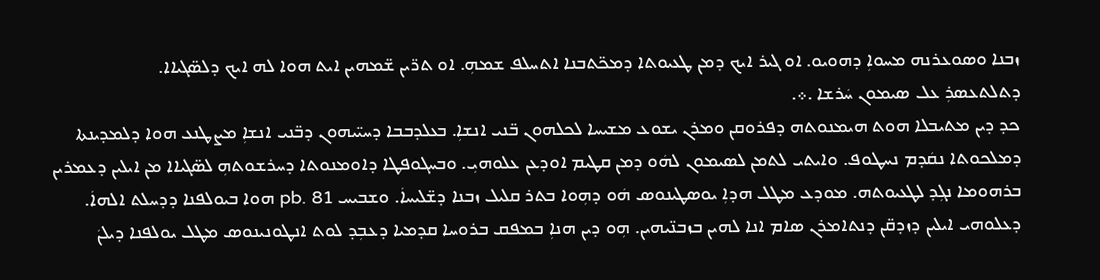ܙܒܢܐ ܘܣܘܥܪܢܗ ܡܚܘܐܼ ܕܗܘܝܘ. ܐܘ ܓܝܪ ܐܝܟ ܕܡܢ ܛܥܝܘܬܐ ܕܡܟ̈ܬܒܢܐ ܐܬܚܠܦ ܫܡܗܼ. ܐܘ ܬܪ̈ܝܢ ܫ̈ܡܗܝܢ ܐܝܬ ܗܘܐ ܠܗ ܐܝܟ ܕܠܣ̈ܓܝܐܐ.
ܕܬܠܬܥܣܪܼ ܥܠ ܣܝܡܘܢ ܚܿܪܫܐ .܀.
ܟܕ ܕܝܢ ܡܬܝܒܠܐ ܗܘܬ ܗܝܡܢܘܬܗ ܕܦܪܘܩܢ ܘܡܪܢ ܝܫܘܥ ܡܫܝܚܐ ܠܟܠܗܘܢ ܒ̈ܢܝ ܐܢܫܐܼ. ܒܥܠܕܒܒܐ ܕܚܝ̈ܝܗܘܢ ܕܒ̈ܢܝ ܐܢܫܐܼ ܡܨܛܢܥ ܗܘܐ ܕܠܡܕܝܢܬܐ ܕܡܠܟܘܬܐ ܢܩܿܕܡ ܢܚܛܘܦ. ܘܐܝܬܝ ܠܬܡܢ ܠܣܝܡܘܢ ܠܗܿܘ ܕܡܢ ܩܛܝܡ ܐܘܕܥܢ ܥܠܘܗܝܼ. ܘܒܚܓܘܦܛܐ ܕܐܘܡܢܘܬܐ ܕܚܪܫܘܬܗܼ ܠܣ̈ܓܝܐܐ ܡܢ ܐܝܠܝܢ ܕܥܡܪܝܢ ܒܪܗܘܡܐ ܢܓܼܕ ܠܛܥܝܘܬܗ. ܡܘܕܥ ܡܛܠ ܗܕܐܼ ܝܘܣܛܝܢܘܣ ܗܿܘ ܕܗܼܘܐ ܒܬܪ ܩܠܝܠ ܙܒܢܐ ܕܫ̈ܠܝܚܐܿ. ܘܫܒܝܚ pb. 81 ܗܘܐ ܒܝܘܠܦܢܐ ܕܕܚܠܬ ܐܠܗܐܿ. ܕܥܠܘܗܝ ܐܝܠܝܢ ܕܙܕܩ̈ܢ ܕܢܬܐܡܪܢ ܣܐܡ ܐܢܐ ܠܗܝܢ ܒܙܒܢ̈ܝܗܝܢ. ܗܼܘ ܕܝܢ ܗܢܐܼ ܒܡܦܩ ܒܪܘܚܐ ܩܕܡܝܐ ܕܥܒܼܕ ܠܘܬ ܐܢܛܘܢܝܢܘܣ ܡܛܠ ܝܘܠܦܢܐ ܕܝܠܢܿ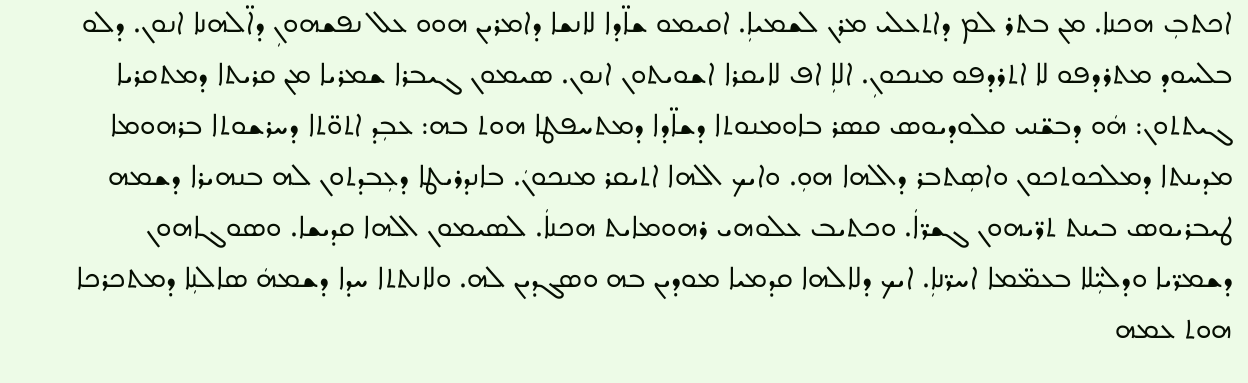ܐܟܬܒܼ ܗܟܢܐ. ܡܢ ܒܬܪ ܠܡ ܕܐܬܥܠܝ ܡܪܢ ܠܫܡܝܐܼ. ܐܩܝܡܘ ܫܐ̈ܕܐ ܠܐܢܫܐ ܕܐܡܪܝܢ ܗܘܘ ܥܠ ܢܦܫܗܘܢܼ ܕܐ̈ܠܗܢܐ ܐܢܘܢ. ܕܠܘ ܒܠܚܘܕ ܡܬܪܕܦܘ ܠܐ ܐܬܪܕܦܘ ܡܢܟܘܢܼ. ܐܠܐܼ ܐܦ ܠܐܝܩܪܐ ܐܫܘܝܬܘܢ ܐܢܘܢ. ܣܝܡܘܢ ܓܝܒܪܐ ܫܡܪܝܐ ܡܢ ܩܪܝܬܐ ܕܡܬܩܪܝܐ ܓܝܬܬܘܢ: ܗܿܘ ܕܒܫ̈ܢܝ ܩܠܘܕܝܘܣ ܩܣܪ ܒܐܘܡܢܘܬܐ ܕܫܐ̈ܕܐ ܕܡܬܚܦܛܐ ܗܘܬ ܒܗ: ܥܒܼܕ ܐܬܘ̈ܬܐ ܕܚܪܫܘܬܐ ܒܪܗܘܡܐ ܡܕܝܢܬܐ ܕܡܠܟܘܬܟܘܢ ܘܐܣܼܬܒܪ ܕܐܠܗܐ ܗܘܼ. ܘܐܝܟ ܐܠܗܐ ܐܬܝܩܪ ܡܢܟܘܢܿ. ܒܐܢܕܪܝܛܐ ܕܥܼܒܕܬܘܢ ܠܗ ܒܢܗܝܪܐ ܕܫܡܗ ܛܝܒܪܝܘܣ ܒܝܢܬ ܬܪ̈ܝܗܘܢ ܓܫܪ̈ܐܿ. ܘܟܬܝܒ ܥܠܘܗܝ ܪܗܘܡܐܝܬ ܗܟܢܐܿ. ܠܣܝܡܘܢ ܐܠܗܐ ܩܕܝܫܐ. ܘܣܘܓܐܗܘܢ ܕܫܡܪ̈ܝܐ ܘܕܠܝܼ̈ܠܐ ܒܥܡ̈ܡܐ ܐܚܪ̈ܢܐܼ. ܐܝܟ ܕܠܐܠܗܐ ܩܕܡܝܐ ܡܘܕܝܢ ܒܗ ܘܣܓܕܝܢ ܠܗ. ܘܠܐܢܬܬܐ ܚܕܐ ܕܫܡܗܿ ܣܐܠܢܼܐ ܕܡܬܟܪܟܐ ܗܘܬ ܥܡܗ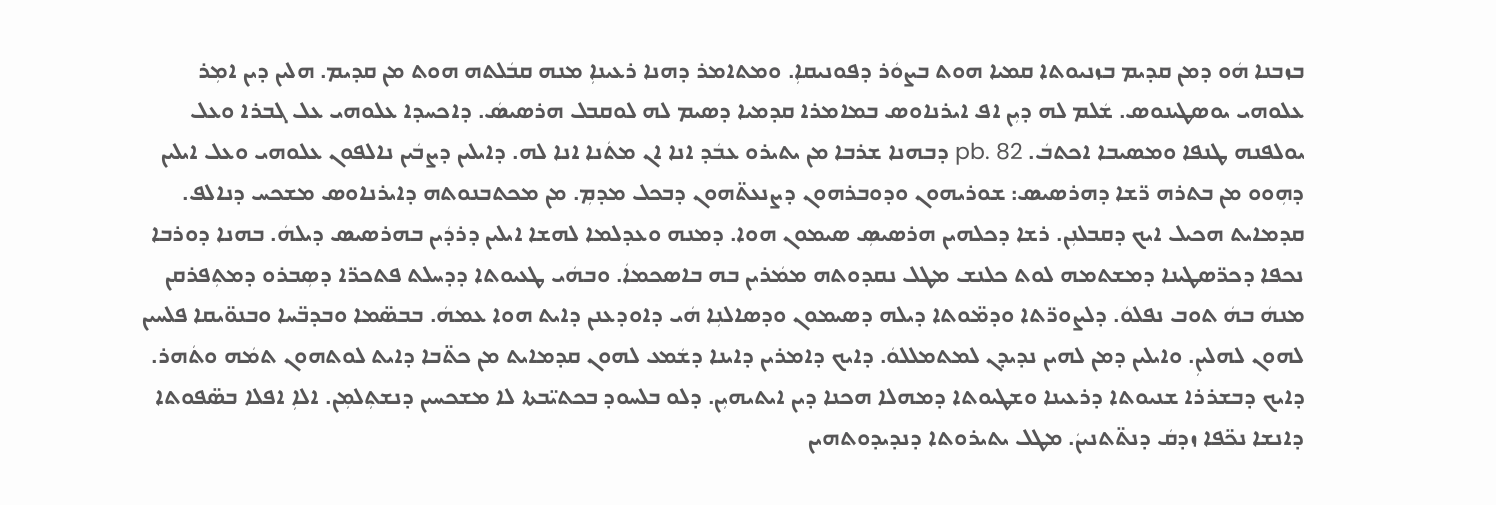ܒܙܒܢܐ ܗܿܘ ܕܡܢ ܩܕܝܡ ܒܙܢܝܘܬܐ ܩܡܝܐ ܗܘܬ ܒܨܘܿܪ ܕܦܘܢܝܩܐܼ. ܘܡܬܐܡܪ ܕܗܢܐ ܪܥܝܢܐܼ ܡܢܗ ܩܒܿܠܬܗ ܗܘܬ ܡܢ ܩܕܝܡ. ܗܠܝܢ ܕܝܢ ܐܡܼܪ ܥܠܘܗܝ ܝܘܣܛܝܢܘܣ. ܫܿܠܡ ܠܗ ܕܝܼܢ ܐܦ ܐܝܪܢܐܘܣ ܒܡܐܡܪܐ ܩܕܡܝܐ ܕܣܝܡ ܠܗ ܠܘܩܒܠ ܗܪܣܝܣܿ. ܕܐܟܚܕܐ ܥܠܘܗܝ ܥܠ ܓܒܪܐ ܘܥܠ ܝܘܠܦܢܗ ܛܢܦܐ ܘܡܣܝܒܐ ܐܟܬܒܿ. pb. 82 ܕܒܗܢܐ ܫܪܒܐ ܡܢ ܝܬܝܪܘ ܥܒܿܕ ܐܢܐ ܐܢ ܡܬܿܢܐ ܐܢܐ ܠܗ. ܕܐܝܠܝܢ ܕܨܒܿܝܢ ܢܐܠܦܘܢ ܥܠܘܗܝ ܘܥܠ ܐܝܠܝܢ ܕܗܼܘܘ ܡܢ ܒܬܪܗ ܪ̈ܫܐ ܕܗܪܣܝܣ: ܫܘܪܝܗܘܢ ܘܕܘܒܪܗܘܢ ܕܨܢܥܬ̈ܗܘܢ ܕܒܟܠ ܡܕܡܼ. ܡܢ ܡܟܬܒܢܘܬܗ ܕܐܝܪܢܐܘܣ ܡܫܟܚ ܕܢܐܠܦ. ܩܕܡܐܝܬ ܗܟܝܠ ܐܝܟ ܕܩܒܠܢܼܢ. ܪܫܐ ܕܟܠܗܝܢ ܗܪܣܝܣܼ ܣܝܡܘܢ ܗܘܐ. ܕܡܢܗ ܘܥܕܠܡܐ ܠܗܫܐ ܐܝܠܝܢ ܕܪܕܿܝܢ ܒܗܪܣܝܣ ܕܝܠܗܿ. ܒܗܢܐ ܕܘܪܒܐ ܢܟܦܐ ܕܟܪ̈ܣܛܝܢܐ ܕܡܫܬܡܗ ܠܘܬ ܟܠܢܫ ܡܛܠ ܢܩܕܘܬܗ ܡܡܿܪܝܢ ܒܗ ܒܐܣܟܡܐܿ. ܘܒܗܿܝ ܛܥܝܘܬܐ ܕܕܚܠܬ ܦܬܟܪ̈ܐ ܕܣܼܒܪܘ ܕܡܬܼܦܪܩܢ ܡܢܗܿ ܒܗܿ ܬܘܒ ܢܦܠܘܿ. ܕܠܨܘܪ̈ܬܐ ܘܕܡ̈ܘܬܐ ܕܝܠܗ ܕܣܝܡܘܢ ܘܕܣܐܠܢܼܐ ܗܿܝ ܕܐܘܕܥܢܢ ܕܐܝܬ ܗܘܐ ܥܡܗܿ. ܒܒܣ̈ܡܐ ܘܒܕܒ̈ܚܐ ܘܒܢܘ̈ܝܩܐ ܦܠܚܝܢ ܠܗܘܢ ܠܗܠܝܢܼ. ܘܐܝܠܝܢ ܕܡܢ ܠܗܝܢ ܢܕܝܕܢ ܠܡܬܡܠܠܘܿ. ܕܐܝܟ ܕܐܡܪܝܢ ܕܐܝܢܐ ܕܫܿܡܥ ܠܗܘܢ ܩܕܡܐܝܬ ܡܢ ܟܬ̈ܒܐ ܕܐܝܬ ܠܘܬܗܘܢ ܬܡܿܗ ܘܬܿܗܪ. ܕܐܝܟ ܕܒܫܪܪܐ ܫܢܝܘܬܐ ܕܪܥܝܢܐ ܘܫܛܝܘܬܐ ܕܡܗܠܐ ܗܟܢܐ ܕܝܢ ܐܝܬܝܗܝܼܢ. ܕܠܘ ܒܠܚܘܕ ܒܟܬܝ̈ܒܬܐ ܠܐ ܡܫܟܚܝܢ ܕܢܫܬܼܠܡܼܢ. ܐܠܐܼ ܐܦܠܐ ܒܣ̈ܦܘܬܐ ܕܐܢܫܐ ܢܟ̈ܦܐ ܙܕܩܿ ܕܢܬ̈ܬܢܝܢܿ. ܡܛܠ ܝܬܝܪܘܬܐ ܕܢܕܝܕܘܬܗܝܢ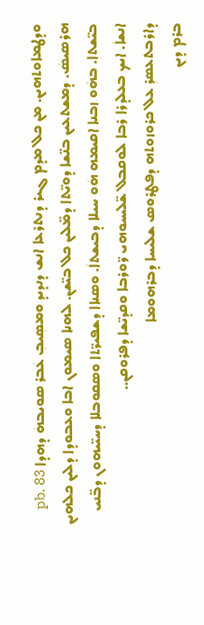ܘܕܛܡܐܘܬܗܝܢ. ܡܢ ܟܠ ܡܕܡ ܓܝܪ ܕܢܬܪܥܐ ܐܢܫ ܕܢܕܝܕ ܘܡܣܼܝܒܼ ܥܿܒܪ ܣܘܝܒܗܿ ܕܗܕܐ pb. 83 ܗܪܣܝܣܿ. ܕܡܫܬܥܝܢ ܒܢ̈ܫܐ ܕܘܝ̈ܬܐ ܕܡ̈ܠܝܢ ܟܠ ܒܝ̈ܫܢ. ܠܗܢܐ ܣܝܡܘܢ ܐܒܐ ܘܥܒܘܕܐ ܕܠܝܢ ܟܠܗܝܢ ܒܝ̈ܫܬܐܼ. ܒܗܿܘ ܙܒܢܐ ܐܩܝܡܗ ܗܿܘ ܚܝܠܐ ܕܒܝܫܬܐܿ. ܘܣܢܐܐ ܕܫܦܝܪ̈ܬܐ ܘܣܩܘܒܠܐ ܕܚܝ̈ܝܗܘܢ ܕܒ̈ܢܝ ܐܢܫܐܿ. ܐܝܟ ܒܥܠܕܪܐ ܪܒܐ ܠܘܩܒܠ ܫ̈ܠܝܚܘܗܝ ܪ̈ܘܪܒܐ ܘܩܕܝ̈ܫܐ ܕܦܪܘܩܢ..
ܕܐܪܒܬܥܣܪܼ ܥܠ ܟܪܘܙܘܬܗ ܕܦܛܪܘܣ ܫܠܝܚܐ ܕܒܪܗܘܡܐ
ܒܪܡ ܕܝܢ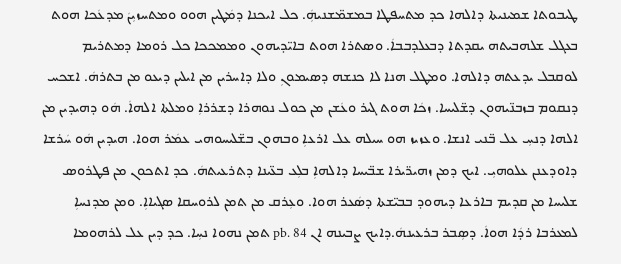ܛܝܒܘܬܐ ܫܡܝܢܝܬܐ ܕܐܠܗܐ ܟܕ ܡܬܚܦܛܐ ܒܡܫܡ̈ܫܢܝܗܼܿ. ܟܠ ܐܝܟܢܐ ܕܡܿܛܝܢ ܗܘܘ ܘܡܬܚܙܝܼܢܿ ܡܕܥܿܟܐ ܗܘܬ ܒܥܓܠ ܫܠܗܒܝܬܗ ܝܩܕܬܐ ܕܒܥܠܕܒܒܐܿ. ܘܣܬܪܐ ܗܘܬ ܒܐܝ̈ܕܝܗܘܢ ܘܡܡܟܟܐ ܟܠ ܪܘܡܐ ܕܡܬܪܝܡ ܠܘܩܒܠ ܝܕܥܬܗ ܕܐܠܗܐ. ܘܡܛܠ ܗܢܐ ܠܐ ܟܢܫܗ ܕܣܝܡܘܢܼ ܘܠܐ ܕܐܚܪܝܢ ܡܢ ܐܝܠܝܢ ܕܝܥܘ ܡܢ ܒܬܪܗܿ. ܐܫܟܚ ܕܢܩܘܡ ܒܙܒܢ̈ܝܗܘܢ ܕܫ̈ܠܝܚܐ. ܙܟܿܐ ܗܘܬ ܓܝܪ ܘܥܿܫܢ ܡܢ ܟܘܠ ܢܘܗܪܐ ܕܫܪܪܐܼ ܘܡܠܬܐ ܐܠܗܐܿ. ܗܿܘ ܕܗܝܕܝܢ ܡܢ ܐܠܗܐ ܕܢܚܼ ܥܠ ܒ̈ܢܝ ܐܢܫܐ. ܘܥܙܝܙ ܗܘ ܚܝܠܗ ܥܠ ܐܪܥܐܼ ܘܒܗܘܢ ܒܫ̈ܠܝܚܘܗܝ ܥܡܿܪ ܗܘܐ. ܗܝܕܝܢ ܗܿܘ ܚܿܪܫܐ ܕܐܘܕܥܢܢ ܥܠܘܗܝܼ. ܐܝܟ ܕܡܢ ܙܗܝܪ̈ܝܪܐ ܫܒ̈ܝܚܐ ܕܐܠܗܐܼ ܒܠܼܥ ܒܥ̈ܝܢܐ ܕܬܪܥܝܬܗܿ. ܟܕ ܐܬܟܘܢ ܡܢ ܦܛܪܘܣ ܫܠܝܚܐ ܡܢ ܩܕܝܡ ܒܐܪܥܐ ܕܝܗܘܕ ܒܒܝ̈ܫܬܐ ܕܣܿܥܪ ܗܘܐ. ܘܥܼܪܩ ܡܢ ܬܡܢ ܠܪܘܚܩܐ ܣܓܝܐܐܼ. ܘܡܢ ܡܕܢܚܐܼ ܠܡܥܪܒܐ ܪܕܿܐ ܗܘܐܿ. ܕܣܼܒܪ ܒܪܥܝܢܗܿ.ܕܐܝܟ ܨܒܝܢܗ ܐܢ pb. 84 ܬܡܢ ܢܗܘܐ ܢܚܼܐ. ܟܕ ܕܝܢ ܥܠ ܠܪܗܘܡܐ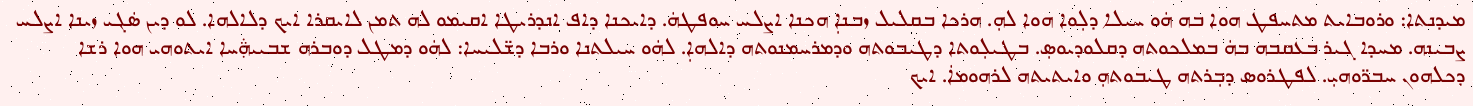ܡܝܕܢܬܐ: ܘܪܘܒܐܝܬ ܡܬܚܦܛ ܗܘܐ ܒܗ ܗܿܘ ܚܝܠܐ ܕܠܼܘܐ ܗܘܐ ܠܗܼ. ܗܪܟܐ ܒܩܠܝܠ ܙܒܢܐܼ ܗܟܢܐ ܐܨܠܚ ܚܘܦܛܗܿ. ܕܐܝܟܢܐ ܕܐܦ ܐܢܕܪܝܛܐ ܐܩܝܡܘ ܠܗ ܬܡܢ ܠܐܝܩܪܐ ܐܝܟ ܕܠܐܠܗܐ. ܠܘ ܕܝܢ ܣܿܓܝ ܙܝܢܐ ܐܨܠܚ ܨܒܝܢܗ. ܡܚܕܐ ܓܝܪ ܒܥܩܒܗ ܒܗܿ ܒܡܠܟܘܬܗ ܕܩܠܘܕܝܘܣܼ. ܒܛܝܠܼܘܬܐ ܕܛܝܒܘܬܗ ܘܕܡܪܚܡܢܘܬܗ ܕܐܠܗܐܼ. ܠܗܿܘ ܚܝܠܬܢܐ ܘܪܒܐ ܕܫ̈ܠܝܚܐ: ܠܗܿܘ ܕܡܛܠ ܕܘܒܪܗ ܫܒܝܞܚܐ ܐܝܬܘܗܝ ܗܘܐ ܪܫܐ ܕܟܠܗܘܢ ܚܒܪ̈ܘܗܝܼ. ܠܦܛܪܘܣ ܕܒܼܪܬܗ ܛܝܒܘܬܗܼ ܘܐܝܬܝܬܗ ܠܪܗܘܡܐܿ. ܐܝܟ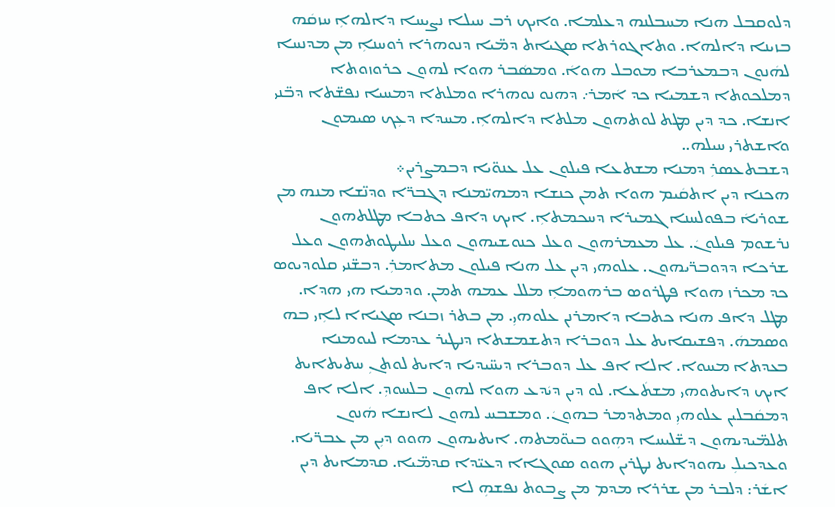ܕܠܘܩܒܠ ܗܢܐ ܡܚܒܠܢܗ ܕܥܠܡܐ. ܘܐܝܟ ܪܒ ܚܝܠܐ ܢܨܝܚܐ ܕܐܠܗܐܼ ܚܙܩܿܗ ܒܙܝܢܐ ܕܐܠܗܐ. ܘܬܐܓܘܪܬܐ ܣܓܝܐܬ ܕܡ̈ܝܐ ܕܢܘܗܪܐ ܪܘܚܢܐܼ ܡܢ ܡܕܢܚܐ ܠܗܿܢܘܢ ܕܒܡܥܪܒܐ ܡܘܒܠ ܗܘܐܿ. ܘܡܣܿܒܪ ܗܘܐ ܠܗܘܢ ܟܪܘܙܘܬܐ ܕܡܠܟܘܬܐ ܕܫܡܝܐ ܟܕ ܐܿܡܪ܇ ܕܗܢܘ ܢܘܗܪܐ ܘܡܠܬܐ ܕܡܚܝܐ ܢܦܫ̈ܬܐ ܕܒ̈ܢܝ ܐܢܫܐ. ܟܕ ܕܝܢ ܡܛܬ ܠܘܬܗܘܢ ܡܠܬܐ ܕܐܠܗܐܼ. ܡܚܕܐ ܕܥܼܟ ܣܝܡܘܢ ܘܐܫܬܪܝ ܚܝܠܗ..
ܕܫܒܬܥܣܪܼ ܕܡܢܐ ܡܫܬܥܐ ܦܝܠܘܢ ܥܠ ܥܢܘ̈ܝܐ ܕܒܡܨܪܝܢ܀
ܗܟܢܐ ܕܝܢ ܐܬܩܿܝܡ ܗܘܐ ܬܡܢ ܟܢܫܐ ܕܡܗܝ̈ܡܢܐ ܕܓܒܪ̈ܐ ܘܕܢ̈ܫܐ ܡܢܗ ܡܢ ܫܘܪܝܐܿ ܒܦܘܠܚܢܐ ܓܡܝܪܐ ܕܚܟܡܬܐܼ. ܐܝܟ ܕܐܦ ܟܬܒܐ ܡܛܠܬܗܘܢ ܢܪܫܘܡ ܦܝܠܘܢܿ. ܥܠ ܡܥܡܪܗܘܢ ܘܥܠ ܟܢܘܫܝܗܘܢ ܘܥܠ ܚܠܝܛܘܬܗܘܢ ܘܥܠ ܫܪܟܐ ܕܕܘܒܪ̈ܝܗܘܢ. ܥܠܘܗܝ ܕܝܢ ܥܠ ܗܢܐ ܦܝܠܘܢ ܡܬܐܡܪܼ. ܕܒܫ̈ܢܝ ܩܠܘܕܝܘܣ ܟܕ ܡܟܪܙ ܗܘܐ ܦܛܪܘܣ ܒܪܗܘܡܐܼ ܡܠܠ ܥܡܗ ܬܡܢ. ܘܕܡܝܐ ܗܝ ܗܕܐ. ܡܛܠ ܕܐܦ ܗܢܐ ܟܬܒܐ ܕܐܡܪܢܢ ܥܠܘܗܝܼ. ܡܢ ܒܬܪ ܙܒܢܐ ܣܓܝܐܐ ܠܐܼܝ ܒܗ ܘܣܡܗܿ. ܕܦܫܝܩܐܝܬ ܥܠ ܕܘܒܪܐ ܕܬܫܡܫܬܐ ܕܢܛܝܪ ܥܕܡܐ ܠܝܘܡܢܐ ܒܥܕܬܐ ܡܚܘܐ. ܐܠܐ ܐܦ ܥܠ ܕܘܒܪܐ ܕܝܚ̈ܝܕܝܐ ܕܐܝܬ ܠܘܬܢܼ ܚܬܝܬܐܝܬ ܐܝܟ ܕܐܝܬܘܗܝ ܡܫܬܿܥܐ. ܠܘ ܕܝܢ ܕܝܿܕܥ ܗܘܐ ܠܗܘܢ ܒܠܚܘܕܼ. ܐܠܐ ܐܦ ܕܡܩܿܒܠܝܢ ܥܠܘܗܝܼ ܘܡܬܕܡܪ ܒܗܘܢܿ. ܘܡܫܒܚ ܠܗܘܢ ܠܐܢܫܐ ܗܿܢܘܢ ܬܠܡ̈ܝܕܝܗܘܢ ܕܫ̈ܠܝܚܐ ܕܗܼܘܘ ܒܝܘ̈ܡܬܗ. ܐܝܬܝܗܘܢ ܗܘܘ ܕܝܼܢ ܡܢ ܥܒܪ̈ܝܐ. ܘܥܕܟܝܠܼ ܝܗܘܕܐܝܬ ܢܛܪܝܢ ܗܘܘ ܣܘܓܐܐ ܕܥܝ̈ܕܐ ܩܕܡ̈ܝܐ. ܩܕܡܐܝܬ ܕܝܢ ܐܫܿܪ: ܕܠܒܪ ܡܢ ܫܪܪܐ ܡܕܡ ܡܢ ܨܒܘܬ ܢܦܫܗܼ ܠܐ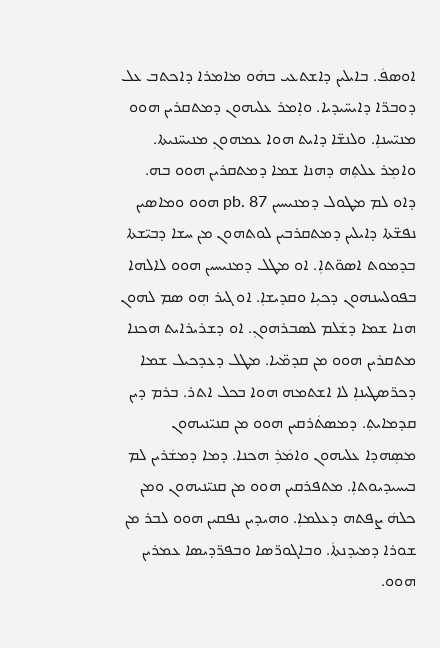ܐܘܣܦܿ. ܒܐܝܠܝܢ ܕܐܫܬܥܝ ܒܗܿܘ ܡܐܡܪܐ ܕܐܟܬܒ ܥܠ ܕܘܒܪ̈ܐ ܕܐܝܚ̈ܝܕܝܐ. ܘܐܼܡܪ ܥܠܝܗܘܢ ܕܡܬܩܪܝܢ ܗܘܘ ܡܢܝ̈ܚܢܐܼ. ܘܠܢܫ̈ܐ ܕܐܝܬ ܗܘܐ ܥܡܗܘܢܼ ܡܢܝܚ̈ܢܝܬܐ. ܘܐܡܼܪ ܥܠܬܼܗ ܕܗܢܐ ܫܡܐ ܕܡܬܩܪܝܢ ܗܘܘ ܒܗ. ܕܐܘ ܠܡ ܡܛܘܠ ܕܡܢܝܚܝܢ pb. 87 ܗܘܘ ܘܡܐܣܝܢ ܢܦܫ̈ܬܐ ܕܐܝܠܝܢ ܕܡܬܩܪܒܝܢ ܠܘܬܗܘܢ ܡܢ ܚܫܐ ܕܒܝ̈ܫܬܐ ܒܕܡܘܬ ܐܣܘ̈ܬܐܼ. ܐܘ ܡܛܠ ܕܡܢܝܚܝܢ ܗܘܘ ܠܐܠܗܐ ܒܦܘܠܚܢܗܘܢ ܕܟܝܼܐ ܘܩܕܝܫܐܼ. ܐܘ ܓܝܪ ܗܼܘ ܣܡ ܠܗܘܢ ܗܢܐ ܫܡܐ ܕܫܿܠܡ ܠܣܒܪܗܘܢܼ. ܐܘ ܕܫܪܝܪܐܝܬ ܗܟܢܐ ܡܬܩܪܝܢ ܗܘܘ ܡܢ ܩܕܡ̈ܝܐ. ܡܛܠ ܕܥܕܟܝܠ ܫܡܐ ܕܟܪ̈ܣܛܝܢܐܼ ܠܐ ܐܫܬܡܗ ܗܘܐ ܒܟܠ ܐܬܪ. ܒܪܡ ܕܝܢ ܩܕܡܐܝܬܼ. ܕܡܣܬܿܪܩܝܢ ܗܘܘ ܡܢ ܩܢܝ̈ܢܝܗܘܢ ܡܣܼܗܕܐ ܥܠܝܗܘܢ ܘܐܡܿܪܼ ܗܟܢܐ. ܕܡܐ ܕܡܫܿܪܝܢ ܠܡ ܒܝܚܝܕܝܘܬܐܼ. ܡܬܦܪܩܝܢ ܗܘܘ ܡܢ ܩܢܝ̈ܢܝܗܘܢ ܘܡܢ ܟܠܗܿ ܨܦܬܗ ܕܥܠܡܐܼ. ܘܗܝܕܝܢ ܢܦܩܝܢ ܗܘܘ ܠܒܪ ܡܢ ܫܘܪܐ ܕܡܝܕܢܬܐܿ. ܘܒܐܓܘܪ̈ܣܐ ܘܒܦܪ̈ܕܝܣܐ ܥܡܪܝܢ ܗܘܘ.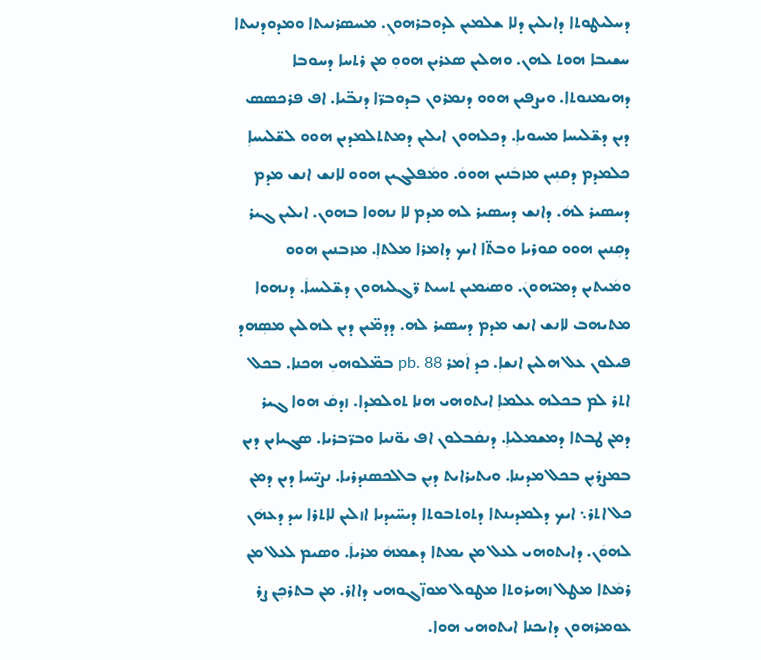ܕܚܠܝܛܘܬܐ ܕܐܝܠܝܢ ܕܠܐ ܫܠܡܝܢ ܠܕܘܒܪܗܘܢܼ. ܡܚܣܪܢܝܬܐ ܘܡܕܘܕܢܝܬܐ ܚܫܝܒܐ ܗܘܬ ܠܗܢ. ܘܗܠܝܢ ܣܥܪܝܢ ܗܘܘܼ ܡܢ ܪܬܚܐ ܕܚܘܒܐ ܕܗܝܡܢܘܬܐ. ܘܝܨܦܝܢ ܗܘܘ ܕܢܡܪܘܢ ܒܕܘܒܪ̈ܐ ܕܢܒ̈ܝܐ. ܐܦ ܦܪܟܣܣ ܕܝܢ ܕܫ̈ܠܝܚܐ ܡܚܘܝܐܼ. ܕܟܠܗܘܢ ܐܝܠܝܢ ܕܡܬܬܠܡܕܝܢ ܗܘܘ ܠܫ̈ܠܝܚܐܼ ܟܠܡܕܡ ܕܩܢܼܝܢ ܡܙܒܿܢܝܢ ܗܘܘܿ. ܘܡܿܦܠܓܝܢ ܗܘܘ ܠܐܢܫ ܐܢܫ ܡܕܡ ܕܚܣܝܪ ܠܗܿ. ܕܐܢܫ ܕܚܣܝܪ ܠܗ ܡܕܡ ܠܐ ܢܗܘܐ ܒܗܘܢ. ܐܝܠܝܢ ܓܝܪ ܕܩܼܢܝܢ ܗܘܘ ܩܘܪܝܐ ܘܒܬ̈ܐ ܐܝܟ ܕܐܡܪܐ ܡܠܬܐܼ. ܡܙܒܢܝܢ ܗܘܘ ܘܡܿܝܬܝܢ ܕܡܝ̈ܗܘܢܿ. ܘܣܝܿܡܝܢ ܬܚܝܬ ܪ̈ܓܠܝܗܘܢ ܕܫ̈ܠܝܚܐܿ. ܕܢܗܘܐ ܡܬܝܗܒ ܠܐܢܫ ܐܢܫ ܡܕܡ ܕܚܣܝܪ ܠܗ. ܕܕܡ̈ܝܢ ܕܝܢ ܠܗܠܝܢ ܡܣܼܗܕ ܦܝܠܘܢ ܥܠ ܗܠܝܢ ܐܢܫܐܼ. ܟܕ ܐܿܡܪ pb. 88 ܒܡ̈ܠܘܗܝܼ ܗܟܢܐ. ܒܟܠ ܐܬܪ ܠܡ ܒܟܠܗ ܥܠܡܐܼ ܐܝܬܘܗܝ ܗܢܐ ܬܘܠܡܕܐ. ܙܕܩܿ ܗܘܐ ܓܝܪ ܕܡܢ ܛܒܬܐ ܕܡܫܡܠܝܐܼ. ܕܢܩܿܒܠܘܢ ܐܦ ܝܘ̈ܢܝܐ ܘܒܪ̈ܒܪܝܐ. ܣܓܝܐܝܢ ܕܝܢ ܒܡܨܪܝܼܢ ܒܟܠ ܡܕܝܢܐ. ܘܝܬܝܪܐܝܬ ܕܝܼܢ ܒܐܠܟܣܢܕܪܝܐ. ܢܨܝ̈ܚܐ ܕܝܢ ܕܡܢ ܟܠ ܐܬܪ܆ ܐܝܟ ܕܠܡܕܝܢܬܐ ܕܬܘܬܒܘܬܐ ܕܝܚ̈ܝܕܝܐ ܐܙܠܝܢ ܠܐܬܪܐ ܚܕ ܕܥܗܿܢ ܠܗܘܿܢ. ܕܐܝܬܘܗܝ ܠܥܠ ܡܢ ܝܡܬܐ ܕܫܡܗܿ ܡܪܝܐܿ. ܘܣܝܡ ܠܥܠ ܡܢ ܪܡܿܬܐ ܡܛܠ ܙܗܝܪܘܬܐ ܡܛܘܠ ܡܘܙ̈ܓܘܗܝ ܕܐܐܪ. ܡܢ ܒܬܪܟܼܢ ܨܪ ܥܘܡܪܗܘܢ ܕܐܝܟܢܐ ܐܝܬܘܗܝ ܗܘܐ.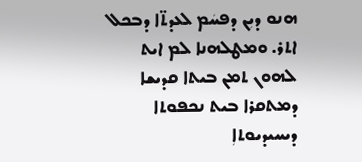ܗܢܘ ܕܝܼܢ ܕܦܚܿܡ ܠܥܕܬ̈ܐ ܕܒܟܠ ܐܬܪ. ܘܡܛܠܗܢܐ ܠܡ ܐܝܬ ܠܗܘܢ ܬܡܢ ܒܝܬܐ ܩܕܝܫܐ ܕܡܬܩܪܐ ܒܝܬ ܢܟܦܘܬܐ ܕܝܚܝܕܝܘܬܐܼ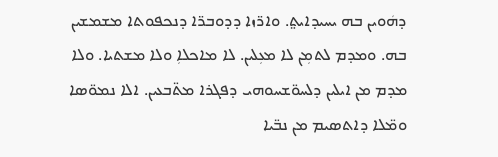ܕܗܿܘܝܢ ܒܗ ܝܚܝܕܐܝܬ݀. ܘܐܪ̈ܙܐ ܕܕܘܒܪ̈ܐ ܕܢܟܦܘܬܐ ܡܫܡܫܝܢ ܒܗ. ܘܡܕܡ ܠܬܡܼܢ ܠܐ ܡܥܼܠܝܢ. ܠܐ ܡܐܟܠܐܼ ܘܠܐ ܡܫܬܝܐ. ܘܠܐ ܡܕܡ ܡܢ ܐܝܠܝܢ ܕܠܚܘ̈ܫܚܘܗܝ ܕܦܓܪܐ ܡܬ̈ܒܥܝܢ. ܐܠܐ ܢܡܘ̈ܣܐ ܘܡ̈ܠܐ ܕܐܬܣܝܡ ܡܢ ܢܒ̈ܝܐ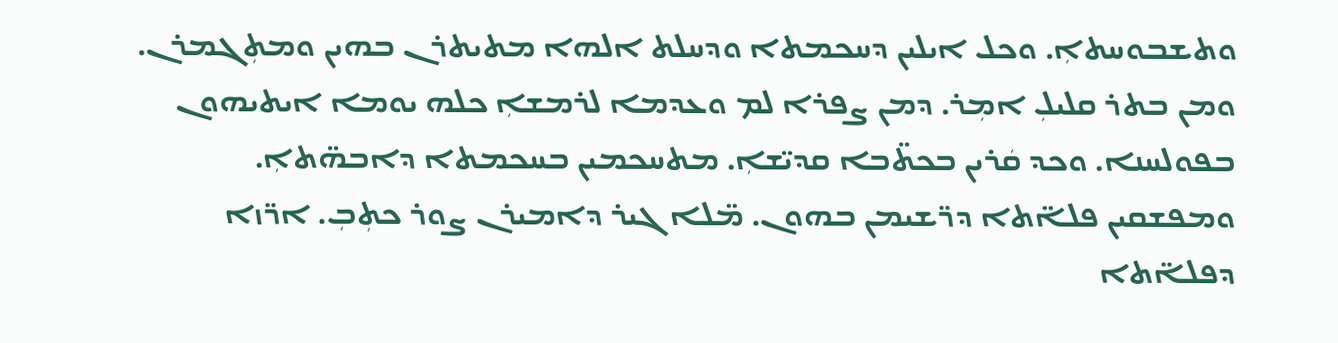ܘܬܫܒܘܚܬܐܼ. ܘܟܠ ܐܝܠܝܢ ܕܚܟܡܬܐ ܘܕܚܠܬ ܐܠܗܐ ܡܬܝܬܪܢ ܒܗܝܢ ܘܡܬܼܓܡܪܢ. ܘܡܢ ܒܬܪ ܩܠܝܠܼ ܐܡܼܪ. ܕܡܢ ܨܦܪܐ ܠܡ ܘܥܕܡܐ ܠܪܡܫܐܼ ܟܠܗ ܝܘܡܐ ܐܝܬܝܗܘܢ ܒܦܘܠܚܢܐ. ܘܟܕ ܩܿܪܝܢ ܒܟܬ̈ܒܐ ܩܕܝ̈ܫܐܼ. ܡܬܚܟܡܝܢ ܒܚܟܡܬܐ ܕܐܒܗ̈ܬܐܼ. ܘܡܦܫܩܝܢ ܦܠܐ̈ܬܐ ܕܪ̈ܫܝܡܢ ܒܗܘܢ. ܡ̈ܠܐ ܓܝܪ ܕܐܡܝܪܢ ܨܘܪ ܟܬܼܒܼ. ܐܪ̈ܙܐ ܕܦܠܐ̈ܬܐ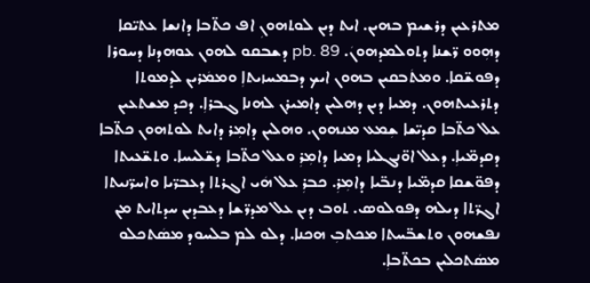ܡܬܪܥܝܢ ܕܪܫܝܡ ܒܗܝܢ. ܐܝܬ ܕܝܢ ܠܘܬܗܘܢܼ ܐܦ ܟܬ̈ܒܐ ܕܐܢܫܐ ܥܬܝ̈ܩܐ ܕܗܼܘܘ ܪ̈ܫܢܐ ܕܬܘܠܡܕܗܘܢܿ. pb. 89 ܕܫܒܩܘ ܠܗܘܢ ܥܘܗܕܢܐ ܕܚܘܪܐ ܕܦܘܫ̈ܩܐ. ܘܡܬܿܒܩܝܢ ܒܗܘܢ ܐܝܟ ܕܒܡܚܙܝܬܐܼ ܘܡܡܿܪܝܢ ܠܕܡܘܬܐ ܕܬܪܥܝܬܗܘܢ. ܕܡܝܐ ܕܝܢ ܕܗܠܝܢ ܕܐܡܝܪܢ ܠܗܢܐ ܓܒܪܐܼ. ܕܟܕ ܡܫܬܥܝܢ ܥܠ ܟܬ̈ܒܐ ܩܕܝ̈ܫܐ ܫܼܡܥ ܡܢܗܘܢ. ܘܗܠܝܢ ܕܐܡܼܪ ܕܐܝܬ ܠܘܬܗܘܢ ܟܬ̈ܒܐ ܕܩܕܡ̈ܝܐܼ. ܕܥܠ ܐܘ̈ܢܓܠܝܐ ܕܡܝܐ ܕܐܡܼܪܼ ܘܥܠ ܟܬ̈ܒܐ ܕܫ̈ܠܝܚܐ. ܘܬܫ̈ܥܝܬܐ ܕܦܘ̈ܫܩܐ ܩܕܡ̈ܝܐ ܕܢܒ̈ܝܐ ܕܐܡܼܪܼ. ܟܒܪܼ ܥܠ ܗܿܝ ܐܓܪܬܐ ܕܥܒܪ̈ܝܐ ܘܐܚܪ̈ܢܝܬܐ ܐܓܪ̈ܬܐ ܕܝܠܗ ܕܦܘܠܘܣ. ܬܘܒ ܕܝܢ ܥܠ ܡܕܪ̈ܫܐ ܕܥܒܕܝܢ ܚܕܬܐܝܬ ܡܢ ܢܦܫܗܘܢ ܘܬܫܒ̈ܚܬܐ ܡܟܬܒܼ ܗܟܢܐ. ܕܠܘ ܠܡ ܒܠܚܘܕ ܡܣܿܬܟܠܘ ܡܣܿܬܟܠܝܢ ܒܟܬ̈ܒܐܼ.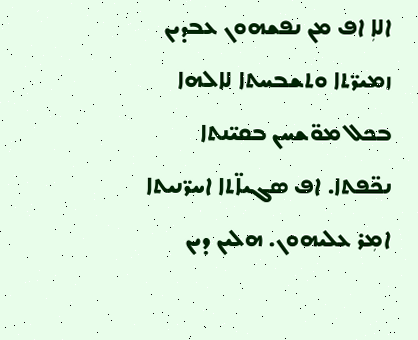ܐܠܐܼ ܐܦ ܡܢ ܢܦܫܗܘܢ ܥܒܕܝܢ ܙܡܝܪ̈ܬܐ ܘܬܫܒܚܬܐ ܠܐܠܗܐ ܒܟܠ ܡܘ̈ܫܚܢ ܒܩܝ̈ܢܬܐ ܢܟ̈ܦܬܐ. ܐܦ ܣܓܝܐ̈ܬܐ ܐܚܪ̈ܢܝܬܐ ܐܡܼܪ ܥܠܝܗܘܢ. ܗܠܝܢ ܕܝܢ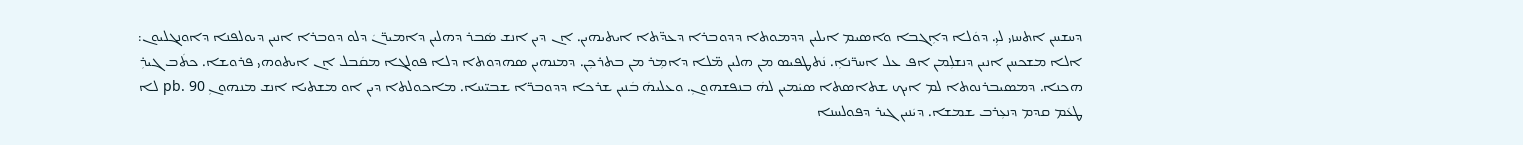ܕܚܫܚܢ ܐܬܚܙܝ ܠܝܼ. ܕܘܿܠܐ ܕܐܼܓܒܐ ܘܐܣܝܡ ܐܝܠܝܢ ܕܕܡܘܬܐ ܕܕܘܒܪܐ ܕܥܕ̈ܬܐ ܐܝܬܝܗܝܢ. ܐܢ ܕܝܢ ܐܢܫ ܣܿܒܪ ܕܗܠܝܢ ܕܐܡܝܪ̈ܢܿ ܕܠܘ ܕܘܒܪܐ ܐܢܝܢ ܕܝܘܠܦܢܐ ܕܐܘܢܓܠܝܘܢ: ܐܠܐ ܡܫܟܚܢ ܐܢܝܢ ܕܢܫܠܼܡܢ ܐܦ ܥܠ ܐܚܪ̈ܢܐܼ. ܢܿܬܛܦܝܣ ܡܢ ܗܠܝܢ ܡ̈ܠܐ ܕܐܡܼܪ ܡܢ ܒܬܪܟܼܢ. ܕܡܢܗܝܢ ܣܗܕܘܬܐ ܕܠܐ ܦܘܠܓܐ ܡܩܿܒܠ ܐܢ ܐܝܬܘܗܝ ܦܪܘܫܐ. ܟܬܿܒ ܓܝܪܼ ܗܟܢܐ. ܕܡܣܝܒܪܢܘܬܐ ܠܡ ܐܝܟ ܫܬܐܣܬܐ ܣܝܿܡܝܢ ܠܗܿ ܒܢܦܫܗܘܢܼ. ܘܥܠܝܗܿ ܒܿܢܝܢ ܫܪܟܐ ܕܕܘܒܪ̈ܐ ܫܒܝ̈ܚܐ. ܡܐܟܘܠܬܐ ܕܝܢ ܐܘ ܡܫܬܝܐ ܐܢܫ ܡܢܗܘܢܼ pb. 90 ܠܐ ܛܥܿܡ ܩܕܡ ܕܢܥܼܪܒ ܫܡܫܐ. ܕܝܿܢܝܢ ܓܝܪ ܕܦܘܠܚܢܐ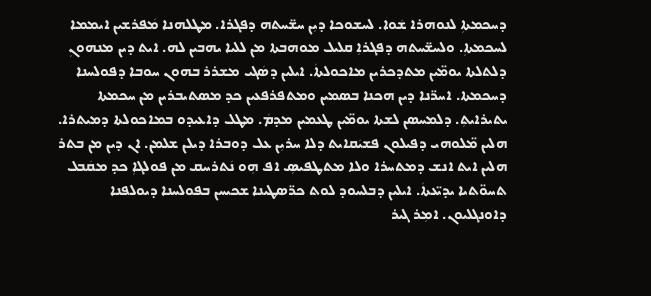ܕܚܟܡܬܐܼ ܠܢܘܗܪܐ ܫܿܘܐ. ܠܚܫܘܟܐ ܕܝܼܢ ܚܫ̈ܚܬܗ ܕܦܓܪܐ. ܡܛܠܗܢܐ ܡܿܦܪܫܝܢ ܐܝܡܡܐ ܠܚܟܡܬܐܼ. ܘܠܚܫ̈ܚܬܗ ܕܦܓܪܐܼ ܩܠܝܠ ܡܘܗܒܬܐ ܡܢ ܠܠܝܐ ܝܗܒܝܢ ܠܗ. ܐܝܬ ܕܝܢ ܡܢܗܘܢܼ ܕܠܬܠܬܐ ܝܘܡ̈ܝܢ ܡܬܕܟܪܝܢ ܡܐܟܘܠܬܐܿ. ܐܝܠܝܢ ܕܣܿܓܝ ܡܫܪܪ ܒܗܘܢ ܚܘܒܐ ܕܦܘܠܚܢܐ ܕܚܟܡܬܐ. ܐܚܪ̈ܢܐ ܕܝܢ ܗܟܢܐ ܒܣܡܝܢ ܘܡܬܦܪܦܥܝܢ ܟܕ ܡܣܬܝܒܪܝܢ ܡܢ ܚܟܡܬܐ ܝܬܝܪܐܝܬܼ. ܕܠܡܚܣܢ ܠܫܬܐ ܝܘܡ̈ܝܢ ܛܥܡܝܢ ܡܕܡܿ. ܡܛܠ ܕܐܥܝܕܘ ܒܡܐܟܘܠܬܐ ܕܡܝܬܪܐ. ܗܠܝܢ ܡ̈ܠܘܗܝ ܕܦܝܠܘܢ ܦܫܝܿܩܐܝܬ ܕܠܐ ܚܪܝܼܢ ܥܠ ܕܘܒܪܐ ܕܝܠܢ ܫܠܡܢ. ܐܢ ܕܝܢ ܡܢ ܒܬܪ ܗܠܝܢ ܐܝܬ ܐܢܫ ܕܡܬܚܪܐ ܘܠܐ ܡܬܛܦܝܣܼ ܐܦ ܗܼܘ ܢܿܬܪܚܩ ܡܢ ܦܘܠܓܐܼ ܟܕ ܡܩܿܒܠ ܬܚܘ̈ܬܝܐ ܝܕܝ̈ܥܬܐܿ. ܐܝܠܝܢ ܕܒܠܚܘܕ ܠܘܬ ܟܪ̈ܣܛܝܢܐ ܫܟܝܚܢ ܒܦܘܠܚܢܐ ܕܝܘܠܦܢܐ ܕܐܘܢܓܠܝܘܢ. ܐܡܼܪ ܓܝܪ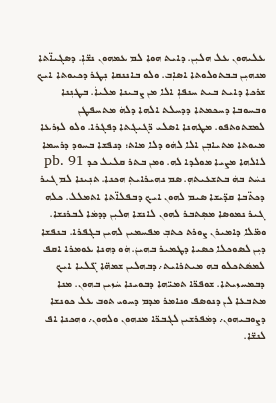ܥܠܝܗܘܢ ܥܠ ܗܠܝܼܢ. ܕܐܝܬ ܗܘܐ ܠܡ ܥܡܗܘܢ ܢܫ̈ܐܼ. ܕܣܓܝܐ̈ܬܐ ܡܢܗܝܼܢ ܒܒܬܘܠܘܬܐ ܐܣܐܼܒ. ܘܠܘ ܒܐܢܢܩܐ ܢܼܛܪ ܕܟܝܘܬܐ ܐܝܟ ܫܪܟܐ ܕܐܝܬ ܒܝܬ ܚܢܦܐܼ ܐܠܐ ܡܢ ܨܒܝܢܐ ܡܠܝܐܿ. ܒܛܢܼܢܐ ܘܒܚܘܒܐ ܕܚܟܡܬܐ ܕܕܚܠܬ ܐܠܗܐ ܕܠܗܿ ܡܬܚܦܛܢ ܠܡܫܬܘܬܦܘ. ܡܛܗܢܐ ܐܣܠܝ ܪ̈ܓܝܓܬܐ ܕܦܓܪܐ. ܘܠܘ ܠܙܪܥܐ ܡܝܘܬܐ ܡܬܝܐܒܼܢ ܐܠܐ ܠܗܿܘ ܕܠܐ ܡܐܬ: ܕܢܦܫܐ ܒܚܘܕ ܕܪܚܡܐ ܠܐܠܗܐ ܡܨܝܐ ܡܘܠܕܐ ܠܗ. ܘܡܢ ܒܬܪ ܩܠܝܠ ܟܕ pb. 91 ܢܚܿܬ ܒܗܿ ܒܬܫܥܝܬܗܼ. ܣܡ ܢܗܝܪܐܝܬܼ ܗܟܢܐ. ܬܢܼܝܢܐ ܠܡ ܓܝܪ ܕܟܬ̈ܒܐ ܩܕ̈ܝܫܐ ܣܝܡ ܠܗܘܢ ܐܝܟ ܕܒܦܠܐ̈ܬܐ ܐܬܡܠܠ. ܟܠܗ ܓܝܪ ܢܡܘܣܐ ܡܣܼܬܒܪ ܠܗܘܢ ܠܐܢܫܐ ܗܠܝܼܢ ܕܕܡܿܐ ܠܒܪܢܫܐ. ܘܡ̈ܠܐ ܕܐܡܝܪܢ ܨܘܪܬ ܟܬܒܼ ܡܦܚܡܝܢ ܠܗܝܢ ܒܓܦܪܐ. ܒܢܦܫܐ ܕܝܼܢ ܠܣܘܟܠܐ ܟܣܝܐ ܕܛܡܝܪ ܒܗܝܢܿ. ܗܿܘ ܕܗܢܐ ܥܘܡܪܐ ܐܩܦ ܠܡܣܿܬܟܠܘ ܒܗ ܡܝܬܪܐܝܬ܇ ܕܒܗܠܝܢ ܫܡܗ̈ܐ ܓ̈ܠܝܐ ܐܝܟ ܕܒܡܚܙܝܬܐ. ܫܘܦܪ̈ܐ ܬܡܝ̈ܗܐ ܕܒܘܝܢܐ ܚܿܙܝܢ ܒܗܘܢ. ܡܢܐ ܡܬܒܥܐ ܠܢ ܕܢܘܣܦ ܘܢܐܡܪ ܡܕܡ ܕܚܘܝ ܬܘܒ ܥܠ ܟܘܢܫܐ ܕܨܘܒܝܗܘܢ܇ ܕܡܿܦܪܫܝܢ ܠܓܒܪ̈ܐ ܡܢܗܘܢ ܘܠܗܘܢ܇ ܘܗܟܢܐ ܐܦ ܠܢܫ̈ܐ.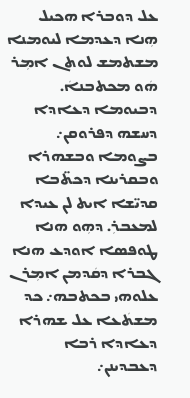ܥܠ ܕܘܒܪܐ ܗܟܝܠ ܗܼܢܐ ܕܥܕܡܐ ܠܝܘܡܢܐ ܡܫܬܡܫ ܠܘܬܢ ܐܡܼܪ ܗܿܘ ܡܟܬܒܢܐܿ. ܕܒܝܘܡܐ ܕܥܐܕܐ ܕܚܫܗ ܕܦܪܘܩܢ܇ ܒܨܘܡܐ ܘܒܫܗܪܐ ܘܒܩܪܝܢܐ ܕܟܬ̈ܒܐ ܩܕܝ̈ܫܐ ܐܝܬ ܠܢ ܥܝܕܐ ܠܡܥܒܪܼ. ܕܗܼܘ ܗܢܐ ܛܘܦܣܐ ܐܘܕܥ ܗܢܐ ܓܒܪܐ ܕܩܿܕܡܢ ܐܡܼܪܢ ܥܠܘܗܝ ܒܟܬܒܗ܇ ܟܕ ܡܫܬܿܥܐ ܥܠ ܫܗܪܐ ܕܥܐܕܐ ܪܒܐ ܕܥܒܕܝܢܢ܇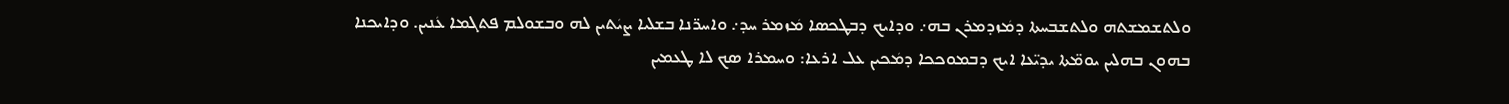ܘܠܬܫܡܫܬܗ ܘܠܬܫܒܚܬܐ ܕܡܿܙܕܡܪܢ ܒܗ܇ ܘܕܐܝܟ ܕܒܛܟܣܐ ܡܿܙܡܪ ܚܕ܇ ܘܐܚܪ̈ܢܐ ܒܫܠܝܐ ܨܝܿܬܝܢ ܠܗ ܘܒܫܘܠܡ ܦܬܓܡܐ ܥܿܢܝܢ. ܘܕܐܝܟܢܐ ܒܗܘܢ ܒܗܠܝܢ ܝܘܡ̈ܬܐ ܝܕܝ̈ܥܐ ܐܝܟ ܕܒܡܘܟܟܐ ܕܡܿܟܝܢ ܥܠ ܐܪܥܐ: ܘܚܡܪܐ ܣܟ ܠܐ ܛܥܡܝܢ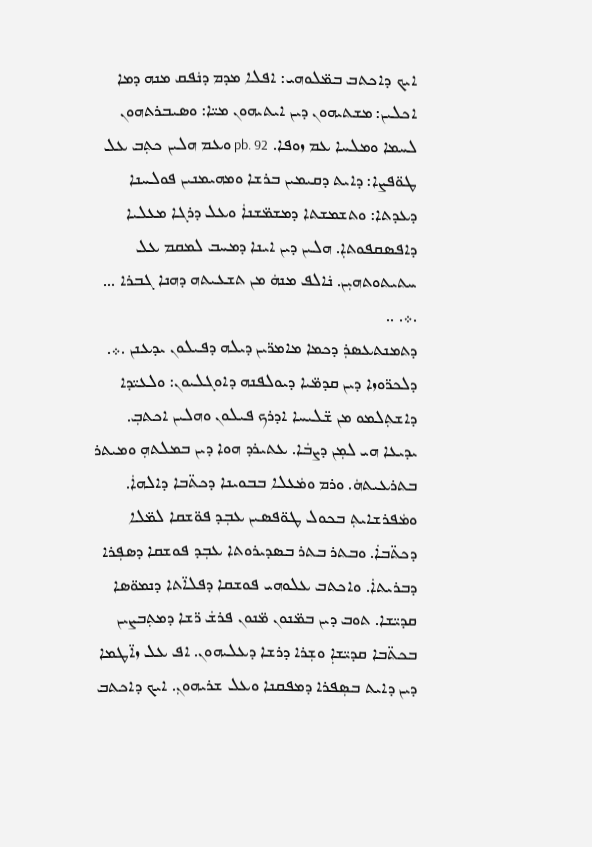ܐܝܟ ܕܐܟܬܒ ܒܡ̈ܠܘܗܝ: ܐܦܠܐ ܡܕܡ ܕܢܿܦܩ ܡܢܗ ܕܡܐ ܐܟܠܝܢ: ܡܫܬܝܗܘܢ ܕܝܢ ܐܝܬܝܗܘܢ ܡܝ̈ܐ: ܘܣܝܒܪܬܗܘܢ ܠܚܡܐ ܘܡܠܚܐ ܥܡ ܙܘܦܐ. pb. 92 ܘܥܡ ܗܠܝܢ ܟܬܼܒ ܥܠ ܛܘ̈ܦܨܐ: ܕܐܝܬ ܕܩܝܡܝܢ ܒܪܫܐ ܘܡܗܝܡܢܝܢ ܦܘܠܚܢܐ ܕܥܕܬܐ: ܘܬܫܡܫܬܐ ܕܡܫܡ̈ܫܢܐܿ ܘܥܠ ܕܪܓܐ ܡܥܠܝܐ ܕܐܦܣܩܦܘܬܐܼ. ܗܠܝܢ ܕܝܢ ܐܝܢܐ ܕܡܚܒ ܠܡܩܡ ܥܠ ܚܬܝܬܘܬܗܝܼܢ. ܢܿܐܠܦ ܡܢܗܿ ܡܢ ܬܫܥܝܬܗ ܕܗܢܐ ܓܒܪܐ ... .܀. ..
ܕܬܡܢܬܥܣܪܼ ܕܟܡܐ ܡܐܡܪ̈ܝܢ ܕܝܠܗ ܕܦܝܠܘܢ ܝܕܥܢܢ .܀.
ܕܠܟܪ̈ܘܙܐ ܕܝܢ ܩܕܡ̈ܝܐ ܕܝܘܠܦܢܗ ܕܐܘܓܠܝܘܢ: ܘܠܥܝ̈ܕܐ ܕܐܫܬܼܠܡܘ ܡܢ ܫ̈ܠܝܚܐ ܐܕܪܟ ܦܝܠܘܢ ܘܗܠܝܢ ܐܟܬܒܼ. ܝܕܝܥܐ ܗܝ ܠܡܼܢ ܕܨܒܿܐ. ܥܬܝܪܕ ܗܘܐ ܕܝܢ ܒܡܠܬܗܼ ܘܡܝܬܪ ܒܬܪܥܝܬܗܿ. ܘܪܡ ܘܡܿܥܠܐ ܒܒܘܝܢܐ ܕܟܬ̈ܒܐ ܕܐܠܗܐܿ. ܘܡܿܦܪܫܐܝܬܼ ܒܟܘܠ ܛܘ̈ܦܣܝܢ ܥܒܼܕ ܦܘ̈ܫܩܐ ܠܡ̈ܠܐ ܕܟܬ̈ܒܐܿ. ܘܒܬܪ ܒܬܪ ܒܣܕܝܪܘܬܐ ܥܒܼܕ ܦܘܫܩܐ ܕܣܦܼܪܐ ܕܒܪܝܬܐܿ. ܘܐܟܬܒ ܥܠܘܗܝ ܦܘܫܩܐ ܕܦܠܐ̈ܬܐ ܕܢܡܘ̈ܣܐ ܩܕܝ̈ܫܐ. ܬܘܒ ܕܝܢ ܒܡ̈ܢܘܢ ܡ̈ܢܘܢ ܦܪܫܿ ܪ̈ܫܐ ܕܡܬܼܒܨܝܢ ܒܟܬ̈ܒܐ ܩܕܝ̈ܫܐܼ ܘܫܼܪܐ ܕܪܫܐ ܕܥܠܝܗܘܢ. ܐܦ ܥܠ ܙܐ̈ܛܡܐ ܕܝܢ ܕܐܝܬ ܒܣܼܦܪܐ ܕܡܦܩܢܐ ܘܥܠ ܫܪܝܗܘܢܼ. ܐܝܟ ܕܐܟܬܒ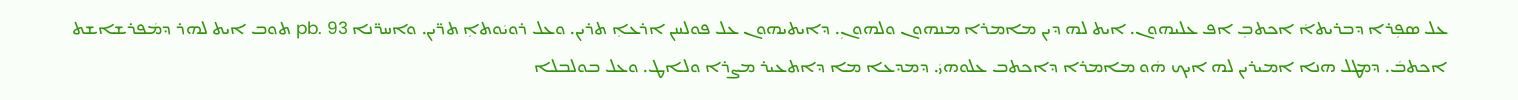ܥܠ ܣܦܼܪܐ ܕܒܪܝܬܐܿ ܐܟܬܒܼ ܐܦ ܥܠܝܗܘܢ. ܐܝܬ ܠܗ ܕܝܢ ܡܐܡܪܐ ܡܢܗܘܢ ܘܠܗܘܢܼ. ܕܐܝܬܝܗܘܢ ܥܠ ܦܘܠܚܢ ܐܪܥܐܼ ܬܪܝܢ. ܘܥܠ ܪܘܝܿܘܬܐܼ ܬܪ̈ܝܢ. ܘܐܚܪ̈ܢܐ pb. 93 ܬܘܒ ܐܝܬ ܠܗܪ ܕܡܿܦܪܫܐܫܬ ܐܟܬܒܿ. ܕܡܛܠ ܗܢܐ ܐܡܝܪܝܢ ܠܗ ܐܝܟ ܗܿܘ ܡܐܡܪܐ ܕܐܟܬܒ ܥܠܘܗܝܿ. ܕܡܕܥܐ ܡܐ ܕܐܬܥܝܪ ܡܨܪܐ ܘܠܐܛ. ܘܥܠ ܒܘܠܒܠܐ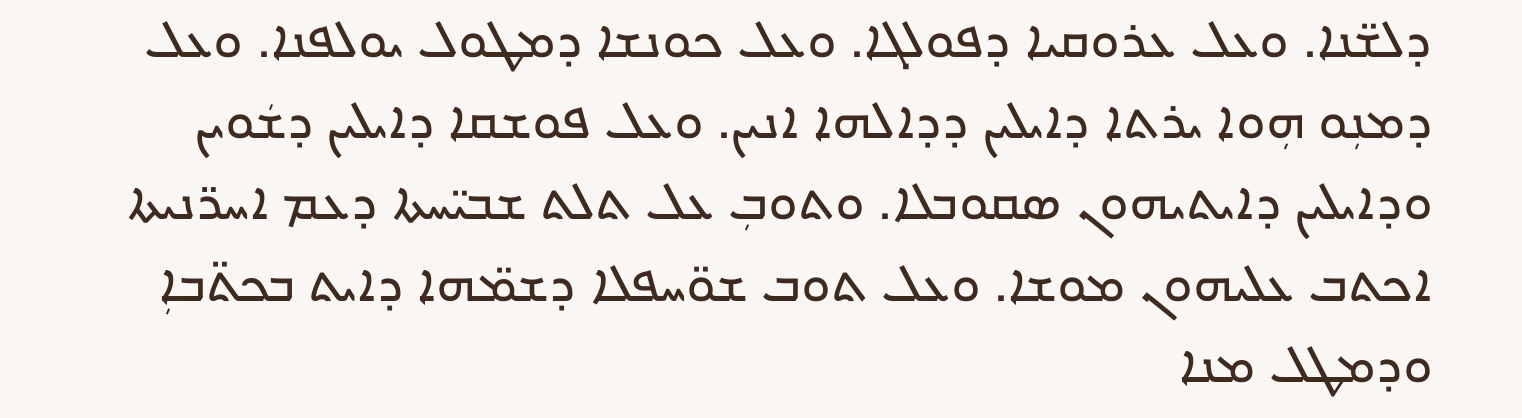ܕܠܫ̈ܢܐ. ܘܥܠ ܥܪܘܩܝܐ ܕܦܘܠܓܐ. ܘܥܠ ܟܘܢܫܐ ܕܡܛܘܠ ܝܘܠܦܢܐ. ܘܥܠ ܕܡܢܼܘ ܗܼܘܐ ܝܪܬܐ ܕܐܝܠܝܢ ܕܕܐܠܗܐ ܐܢܝܢ. ܘܥܠ ܦܘܫܩܐ ܕܐܝܠܝܢ ܕܫܿܘܝܢ ܘܕܐܝܠܝܢ ܕܐܝܬܝܗܘܢ ܣܩܘܒܠܐ. ܘܬܘܒܼ ܥܠ ܬܠܬ ܫܒܝ̈ܚܬܐ ܕܥܡ ܐܚܪ̈ܢܝܬܐ ܐܟܬܒ ܥܠܝܗܘܢ ܡܘܫܐ. ܘܥܠ ܬܘܒ ܫܘ̈ܚܦܠܐ ܕܫܡ̈ܗܐ ܕܐܝܬ ܒܟܬ̈ܒܐܼ ܘܕܡܛܠ ܡܢܐ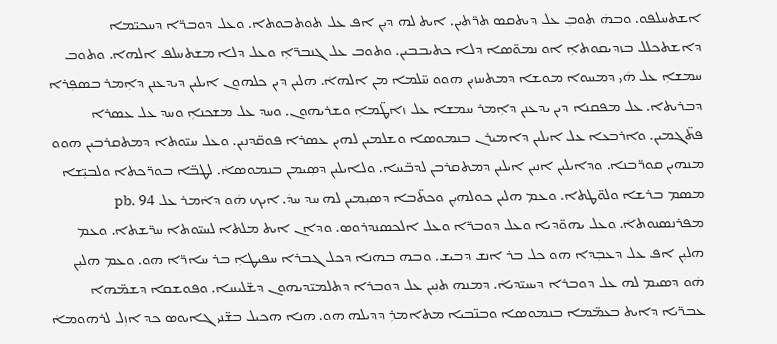ܐܫܬܚܠܦܘ. ܘܒܗܿ ܬܘܒܼ ܥܠ ܕܝܬܩܣ ܬܪ̈ܬܝܢ. ܐܝܬ ܠܗ ܕܝܼܢ ܐܦ ܥܠ ܬܘܬܒܘܬܐ. ܘܥܠ ܕܘܒܪ̈ܐ ܕܚܟܝ̈ܡܐ ܕܐܫܬܟܠܠ ܒܙܕܝܩܘܬܐܼ ܐܘ ܢܡܘ̈ܣܐ ܕܠܐ ܟܬܝܒܒܝܢ. ܘܬܘܒ ܥܠ ܓܢܒܪ̈ܐܼ ܘܥܠ ܕܠܐ ܡܫܬܚܠܦ ܐܠܗܐ. ܘܬܘܒ ܚܡܫܐܼ ܥܠ ܗܿܝ ܕܡܚܘܐ ܡܘܫܐ ܕܡܬܚܙܝܢ ܗܘܘ ܚ̈ܠܡܐ ܡܢ ܐܠܗܐܿ. ܗܠܝܢ ܕܝܢ ܟܠܗܘܢ ܐܝܠܝܢ ܕܝܕܥܢܢ ܕܐܼܡܪ ܒܣܦܼܪܐ ܕܒܪܝܬܐ. ܥܠ ܡܦܩܢܐ ܕܝܢ ܝܕܥܢܢ ܕܐܼܡܪ ܚܡܫܐ ܥܠ ܙܐܛ̈ܡܐܼ ܘܫܪܝܗܘܢ. ܘܚܕ ܥܠ ܡܫܟܢܐܼ ܘܚܕ ܥܠ ܥܣܪܐ ܦܬ̈ܓܡܝܢ. ܘܐܪܒܥܐ ܥܠ ܐܝܠܝܢ ܕܐܡܝܪܢ ܒܢܡܘܣܐ ܘܫܠܡܝܢ ܠܗܝܢ ܥܣܪܐ ܦܘܩ̈ܕܢܝܢ. ܘܥܠ ܚܝ̈ܘܬܐ ܕܡܬܩܪܒܝܢ ܗܘܘ ܡܢܗܝܢ ܩܘܪ̈ܒܢܐ. ܘܕܐܝܠܝܢ ܐܢܝܢ ܐܝܠܝܢ ܕܡܬܩܪܒܢ ܠܕܒ̈ܚܐ. ܘܠܐܝܠܝܢ ܕܣܼܝܡܢ ܒܢܡܘܣܐܿ. ܠܛܒ̈ܐ ܒܘܪ̈ܟܬܐ ܘܠܒܝܼ̈ܫܐ ܡܣܡ ܒܪܫܐ ܘܠܘ̈ܛܬܐ. ܘܥܡ ܗܠܝܢ ܟܘܠܗܝܼܢ ܘܟܬ̈ܒܐ ܕܣܝܼܡܝܢ ܠܗ ܚܕ ܚܕܿ. ܐܝܟ ܗܿܘ ܕܐܿܡܪ ܥܠ pb. 94 ܡܦܪܢܣܢܘܬܐܿ. ܘܥܠ ܝܗܘ̈ܕܝܐ ܘܥܠ ܕܘܒܪ̈ܐ ܘܥܠ ܐܠܟܣܢܕܪܘܣ. ܘܕܐܢ ܐܝܬ ܡܠܬܐ ܠܚܝ̈ܘܬܐ ܚܪ̈ܫܬܐ. ܘܥܡ ܗܠܝܼܢ ܐܦ ܥܠ ܕܥܒܼܕܐ ܗܘ ܟܠ ܒܪ ܐܢܫ ܕܒܝܫ. ܘܒܗ ܒܗܢܐ ܕܟܠ ܓܒܪܐ ܚܦܝܛܐܼ ܒܪ ܚܐܪ̈ܐ ܗܘ. ܘܥܡ ܗܠܝܼܢ ܗܿܘ ܕܣܝܡ ܠܗ ܥܠ ܕܘܒܪܐ ܕܝܚܝ̈ܕܝܐܿ. ܕܡܢܗ ܬܢܼܝܢ ܥܠ ܕܘܒܪܐ ܕܬܠܡܝ̈ܕܝܗܘܢ ܕܫ̈ܠܝܚܐ. ܘܦܘܫܩܐ ܕܫܡ̈ܗܐ ܥܒܪ̈ܝܐ ܕܐܝܬ ܒܥܡ̈ܡܐ ܒܢܡܘܣܐ ܘܒܢ̈ܒܝܐ ܡܬܐܡܪܼ ܕܕܝܠܗ ܗܘ. ܗܢܐ ܗܟܝܠ ܒܫ̈ܢܝ ܓܐܝܘܣ ܟܕ ܐܙܼܠ ܠܪܗܘܡܐܿ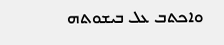ܘܐܟܬܒ ܥܠ ܒܝܫܘܬܗ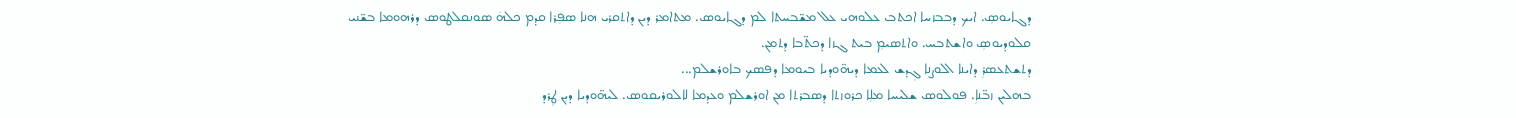ܕܓܐܝܘܣܼ. ܐܝܟ ܕܒܒܙܚܐ ܐܟܬܒ ܥܠܘܗܝ ܥܠ ܡܫ̈ܒܚܬܐ ܠܡ ܕܓܐܝܘܣ. ܡܬܐܡܪ ܕܝܢ ܕܐܬܩܪܝ ܗܢܐ ܣܦܼܪܐ ܩܕܡ ܟܠܗܿ ܣܘܢܩܠܛܘܣ ܕܪܗܘܡܐ ܒܫ̈ܢܝ ܩܠܘܕܝܘܣܼ ܘܐܫܬܒܚ. ܘܐܬܣܝܡܼ ܒܝܬ ܓܙܐ ܕܟܬ̈ܒܐ ܕܬܡܢ.
ܕܬܫܬܥܣܪܼ ܕܐܝܢܐ ܐܠܘܨܢܐ ܓܼܕܫ ܠܥܡܐ ܕܝܗ̈ܘܕܝܐ ܒܝܘܡܐ ܕܦܣܟ ܒܐܘܪܫܠܡ...
ܒܗܠܝܢ ܙܒ̈ܢܐܼ. ܦܘܠܘܣ ܫܠܝܚܐ ܡܠܼܐ ܟܪܘܙܬܐ ܕܣܒܪܬܐ ܡܢ ܐܘܪܫܠܡ ܘܥܕܡܐ ܠܐܠܘܪܝܩܘܣ. ܠܝܗ̈ܘܕܝܐ ܕܝܼܢ ܛܼܪܕ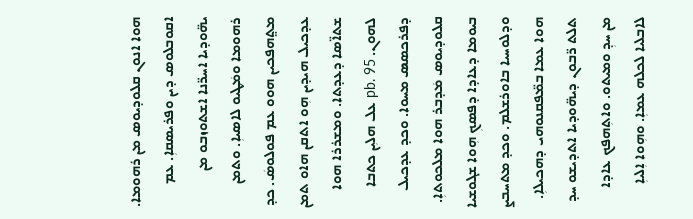ܗܘܐ ܐܢܘܢ ܩܠܘܕܝܘܣ ܡܢ ܪܗܘܡܐ. ܐܩܘܒܠܘܣ ܕܝܢ ܘܦܪܝܣܩܐܼ. ܥܡ ܝܗ̈ܘܕܝܐ ܐܚܪ̈ܢܐ ܐܫܬܘܙܒܘ ܡܢ ܪܗܘܡܐ ܘܡܿܛܝܘ ܠܐܣܝܐܼ. ܘܬܡܢ ܡܬ݀ܗܦܟܝܢ ܗܘܘ ܥܡ ܦܘܠܘܣܿ. ܟܕ ܥܕܟܝܠ ܗܝܕܝܢ ܗܼܘ ܐܬܩܢ ܗܐܘ ܬܡܢ ܫܬܐ̈ܣܐ ܕܥܕܬܐ. ܘܡܫܪܪܐ ܗܘܐ ܠܗܘܢ. pb. 95 ܥܠ ܗܠܝܼܢ ܟܬܒܐ ܕܦܪܟܣܣ ܡܚܘܐ. ܘܟܕ ܥܕܟܝܠ ܩܠܘܕܝܘܣ ܡܿܕܒܪ ܗܘܐ ܡܠܟܘܬܐܼ. ܒܝܘܡܐ ܕܥܐܕܐ ܕܦܣܟܼ ܗܼܘܐ ܫܓܘܫܝܐ ܘܕܠܘܚܝܐ ܒܐܘܪܫܠܡ. ܘܟܕ ܡܬܚܒܨ ܗܘܐ ܥܡܐ ܒܡ̈ܦܩܢܘܗܝ ܕܗܟܝܠܐܼ. ܬܠܬ ܪ̈ܒܘܢ ܕܝܗ̈ܘܕܝܐ ܐܬܕܝܫܘ ܚܕ ܡܢ ܚܕܼ ܘܡܝܬܘ. ܘܐܬܼܗܦܟ ܥܐܕܐ ܠܐܒܠܝܐ ܠܟܠܗ ܥܡܐܼ. ܘܗܼܘܐ ܐܼܠܝܐܼ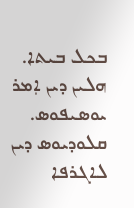ܒܟܠ ܒܝܬܐ. ܗܠܝܢ ܕܝܢ ܐܼܡܪ ܝܘܣܝܦܘܣ. ܩܠܘܕܝܘܣ ܕܝܢ ܠܐܓܪܦܐ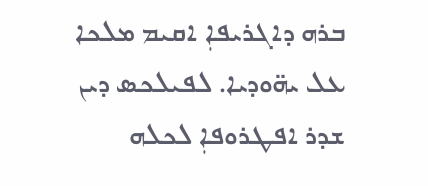ܒܪܗ ܕܐܓܪܝܦܐܼ ܐܩܝܡ ܡܠܟܐ ܥܠ ܝܗ̈ܘܕܝܐ. ܠܦܝܠܟܣ ܕܝܢ ܫܕܪ ܐܦܛܪܘܦܐܼ ܠܟܠܗ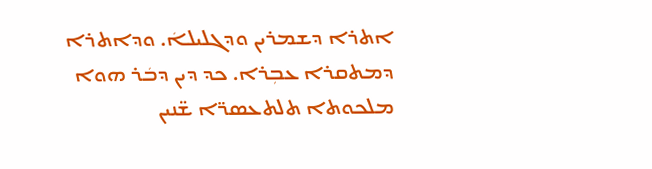ܐܬܪܐ ܕܫܡܪܝܢ ܘܕܓܠܝܠܐܿ. ܘܕܐܬܪܐ ܕܡܬܩܪܐ ܥܒܼܪܐ. ܟܕ ܕܝܢ ܕܒܿܪ ܗܘܐ ܡܠܟܘܬܐ ܬܠܬܥܣܪ̈ܐ ܫ̈ܢܝܢ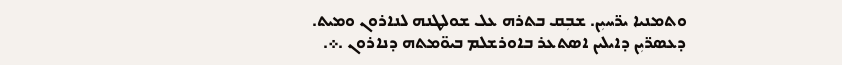ܘܬܡܢܝܐ ܝܪ̈ܚܝܼܢ. ܫܒܼܩ ܒܬܪܗ ܥܠ ܫܘܠܛܢܗ ܠܢܐܪܘܢ ܘܡܝܬ.
ܕܥܣܪ̈ܝܼܢ ܕܐܝܠܝܢ ܐܣܬܥܪ ܒܐܘܪܫܠܡ ܒܝܘ̈ܡܬܗ ܕܢܐܪܘܢ .܀.